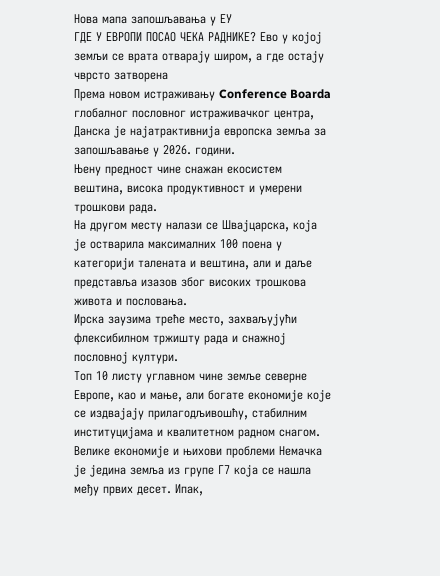Нова мапа запошљавања у ЕУ
ГДЕ У ЕВРОПИ ПОСАО ЧЕКА РАДНИКЕ? Ево у којој земљи се врата отварају широм, а где остају чврсто затворена
Према новом истраживању Conference Boarda глобалног пословног истраживачког центра, Данска је најатрактивнија европска земља за запошљавање у 2026. години.
Њену предност чине снажан екосистем вештина, висока продуктивност и умерени трошкови рада.
На другом месту налази се Швајцарска, која је остварила максималних 100 поена у категорији талената и вештина, али и даље представља изазов због високих трошкова живота и пословања.
Ирска заузима треће место, захваљујући флексибилном тржишту рада и снажној пословној култури.
Топ 10 листу углавном чине земље северне Европе, као и мање, али богате економије које се издвајају прилагодљивошћу, стабилним институцијама и квалитетном радном снагом.
Велике економије и њихови проблеми Немачка је једина земља из групе Г7 која се нашла међу првих десет. Ипак,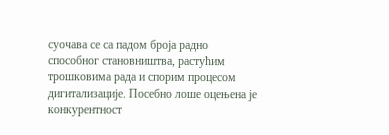суочава се са падом броја радно способног становништва, растућим трошковима рада и спорим процесом дигитализације. Посебно лоше оцењена је конкурентност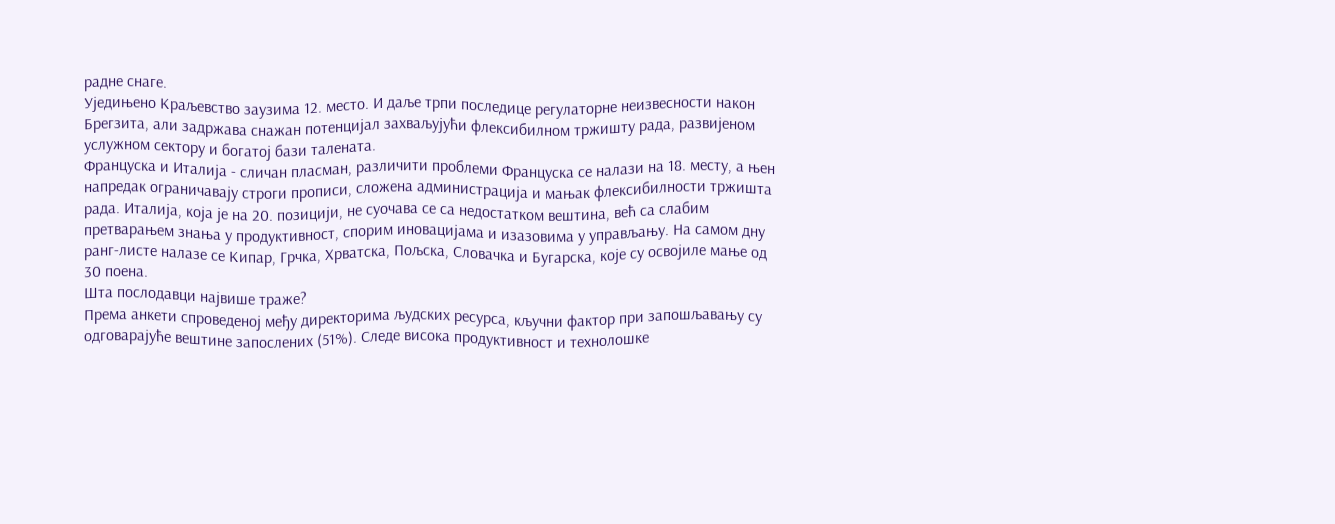радне снаге.
Уједињено Краљевство заузима 12. место. И даље трпи последице регулаторне неизвесности након Брегзита, али задржава снажан потенцијал захваљујући флексибилном тржишту рада, развијеном услужном сектору и богатој бази талената.
Француска и Италија - сличан пласман, различити проблеми Француска се налази на 18. месту, а њен напредак ограничавају строги прописи, сложена администрација и мањак флексибилности тржишта рада. Италија, која је на 20. позицији, не суочава се са недостатком вештина, већ са слабим претварањем знања у продуктивност, спорим иновацијама и изазовима у управљању. На самом дну ранг-листе налазе се Кипар, Грчка, Хрватска, Пољска, Словачка и Бугарска, које су освојиле мање од 30 поена.
Шта послодавци највише траже?
Према анкети спроведеној међу директорима људских ресурса, кључни фактор при запошљавању су одговарајуће вештине запослених (51%). Следе висока продуктивност и технолошке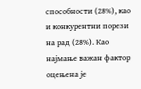способности (28%), као и конкурентни порези на рад (28%). Као најмање важан фактор оцењена је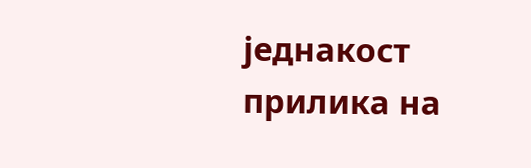једнакост прилика на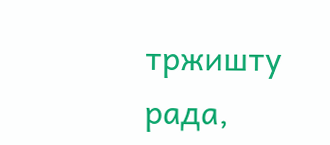тржишту рада,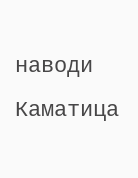наводи Каматица